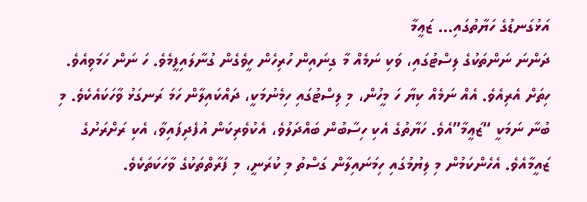އަޅުގަނޑުގެ ހަޔާތުގައި… ޒަޢީމާ
ދަންނަ ނަންތަކުގެ ލިސްޓުގައި، ވަކި ނަމެއް މާ ގިނައިން ހުރިހެން ހީވެގެން ގުނާލައިފީމެވެ. ހަ ނަން ހަމަވިއެވެ. ހިތަށް އެރިއެވެ. އެއް ނަމެއް ކިޔާ ހަ މީހުން، މި ލިސްޓުގައި ހިމެނުމަކީ، ދައްކައިލާން ހަމަ ރަނގަޅު ވާހަކައެކެވެ. މި ބުނާ ނަމަކީ “ޒަޢީމާ”އެވެ. ހަޔާތުގެ އެކި ހިސާބުން ބައްދަލުވެ، އެކުވެރިކަން އުފެދިފައިވާ، އެކި ރަށްރަށުގެ ޒައީމާއެވެ. އެހެންކަމުން މި ލިޔުމުގައި ހިމަނައިލާން ގަސްތު މި ކުރަނީ، މި ފަރާތްތަކުގެ ވާހަކަތަކެވެ.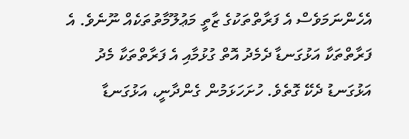އެހެންނަމަވެސް އެ ފަރާތްތަކުގެ ޒާތީ މަޢުލޫމާތުތަކެއް ނޫނެވެ. އެ ފަރާތްތަކާ އަޅުގަނޑާ ދެމެދު އޮތް ގުޅުމާއި އެ ފަރާތްތަކާ މެދު އަޅުގަނޑު ދެކޭ ގޮތެވެ. ހުށަހަޅަމުން ގެންދާނީ، އަޅުގަނޑާ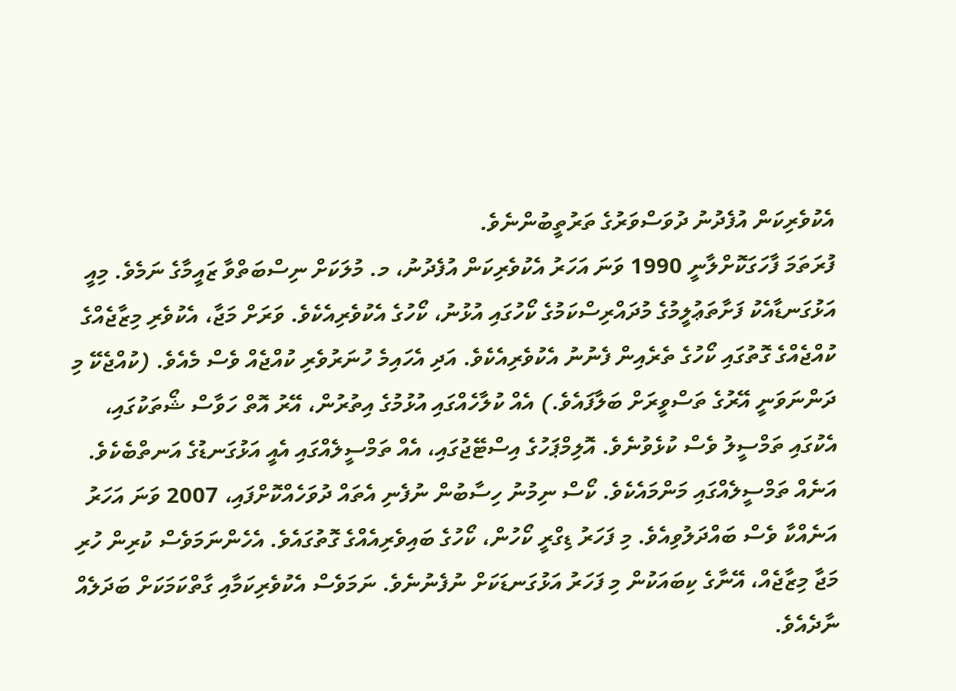އެކުވެރިކަން އުފެދުނު ދުވަސްވަރުގެ ތަރުތީބުންނެވެ.
ފުރަތަމަ ފާހަގަކޮށްލާނީ 1990 ވަނަ އަހަރު އެކުވެރިކަން އުފެދުނު، މ. މުލަކަށް ނިސްބަތްވާ ޒައީމާގެ ނަމެވެ. މިއީ އަޅުގަނޑާއެކު ފަށާތަޢުލީމުގެ މުދައްރިސްކަމުގެ ކޯހުގައި އުޅުނު، ކޯހުގެ އެކުވެރިއެކެވެ. ވަރަށް މަޖާ، އެކުވެރި މިޒާޖެއްގެ ކުއްޖެއްގެ ގޮތުގައި ކޯހުގެ ތެރެއިން ފެނުނު އެކުވެރިއެކެވެ. އަދި އެހައިމެ ހުނަރުވެރި ކުއްޖެއް ވެސް މެއެވެ. (ކުއްޖެކޭ މި ދަންނަވަނީ އޭރުގެ ތަސްވީރަށް ބަލާފައެވެ.) އެއް ކުލާހެއްގައި އުޅުމުގެ އިތުރުން، އޭރު އޮތް ހަވާސް ޝޯތަކުގައި، އެކުގައި ތަމްސީލު ވެސް ކުޅެވުނެވެ. އޮލިމްޕަހުގެ އިސްޓޭޖުގައި، އެއް ތަމްސީލެއްގައި އެއީ އަޅުގަނޑުގެ އަނތްބެކެވެ. އަނެއް ތަމްސީލެއްގައި މަންމައެކެވެ. ކޯސް ނިމުނު ހިސާބުން ނުފެނި އެތައް ދުވަހެއްކޮށްފައި، 2007 ވަނަ އަހަރު އަނެއްކާ ވެސް ބައްދަލުވިއެވެ. މި ފަހަރު ޑިގްރީ ކޯހުން، ކޯހުގެ ބައިވެރިއެއްގެ ގޮތުގައެވެ. އެހެންނަމަވެސް ކުރިން ހުރި މަޖާ މިޒާޖެއް، އޭނާގެ ކިބައަކުން މި ފަހަރު އަޅުގަނޑަކަށް ނުފެނުނެވެ. ނަމަވެސް އެކުވެރިކަމާއި ގާތްކަމަކަށް ބަދަލެއް ނާދެއެވެ.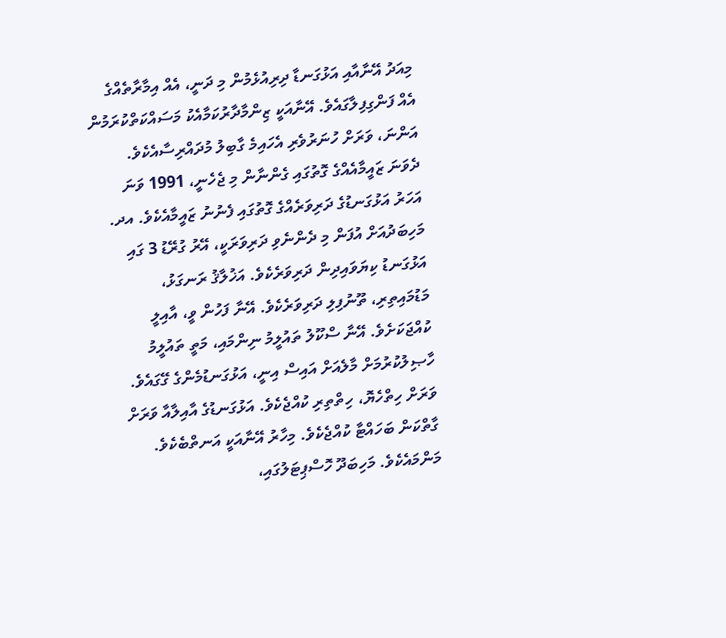މިއަދު އޭނާއާއި އަޅުގަނޑާ ދިރިއުޅެމުން މި ދަނީ، އެއް އިމާރާތެއްގެ އެއް ފަންގިފިލާގައެވެ. އޭނާއަކީ ޒިންމާދާރުކަމާއެކު މަސައްކަތްކުރަމުން އަންނަ، ވަރަށް ހުނަރުވެރި އެހައިމެ ގާބިލު މުދައްރިސާއެކެވެ.
ދެވަނަ ޒައީމާއެއްގެ ގޮތުގައި ގެންނާން މި ޖެހެނީ، 1991 ވަނަ އަހަރު އަޅުގަނޑުގެ ދަރިވަރެއްގެ ގޮތުގައި ފެނުނު ޒައީމާއެކެވެ. އދ. މަހިބަދުއަށް އުފަން މި ދެންނެވި ދަރިވަރަކީ، އޭރު ގުރޭޑު 3 ގައި އަޅުގަނޑު ކިޔަވައިދިން ދަރިވަރެކެވެ. އަޚުލާޤު ރަނގަޅު، މަޑުމައިތިރި، ތޫނުފިލި ދަރިވަރެކެވެ. އޭނާ ފަހުން ވީ، އާއިލީ ކުއްޖަކަށެވެ. އޭނާ ސްކޫލު ތައުލީމު ނިންމައި، މަތީ ތައުލީމު ހާޞިލުކުރުމަށް މާލެއަށް އައިސް އިނީ، އަޅުގަނޑުމެންގެ ގޭގައެވެ. ވަރަށް ހިތްހެޔޮ، ހިތްތިރި ކުއްޖެކެވެ. އަޅުގަނޑުގެ އާއިލާއާ ވަރަށް ގާތްކަން ބަހައްޓާ ކުއްޖެކެވެ. މިހާރު އޭނާއަކީ އަނތްބެކެވެ. މަންމައެކެވެ. މަހިބަދޫ ހޮސްޕިޓަލުގައި،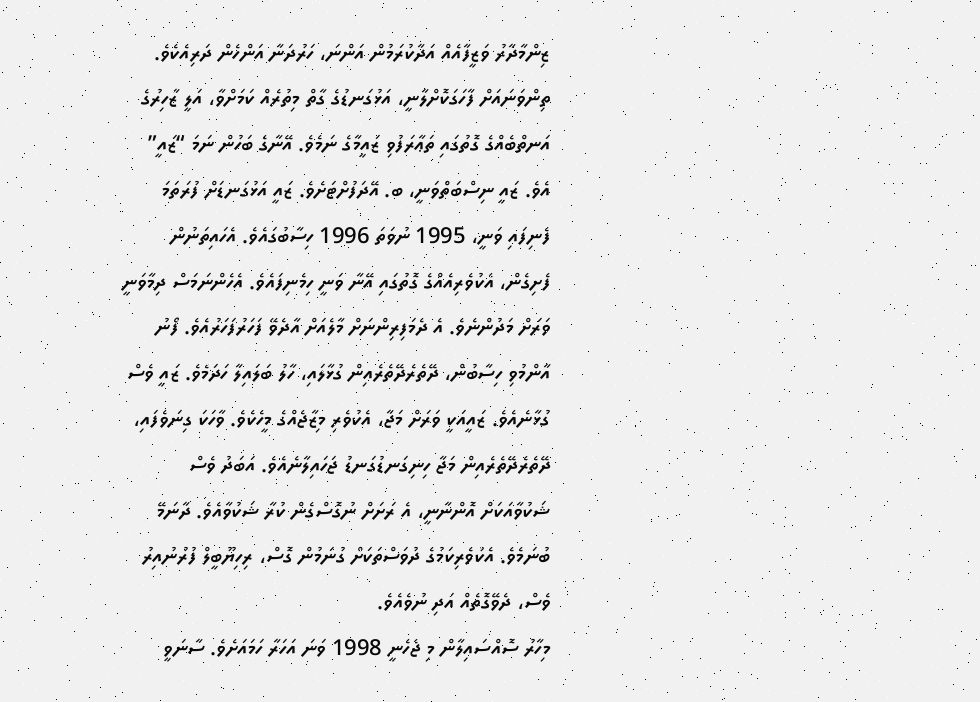ޒިންމާދާރު ވަޒީފާއެއް އަދާކުރަމުން އަންނަ، ހަރުދަނާ އަންހެން ދަރިއެކެވެ.
ތިންވަނައަށް ފާހަގަކޮށްލާނީ، އަޅުގަނޑުގެ ގާތް މިތުރެއް ކަމަށްވާ، އަލީ ޒާހިރުގެ އަނތްބެއްގެ ގޮތުގައި ތަޢާރަފުވި ޒައީމާގެ ނަމެވެ. އޭނާގެ ބަހުން ނަމަ “ޒައީ” އެވެ. ޒައީ ނިސްބަތްވަނީ، ބ. އޭދަފުށްޓަށެވެ. ޒައީ އަޅުގަނޑަށް ފުރަތަމަ ފެނިފައި ވަނީ، 1995 ނުވަތަ 1996 ހިސާބުގައެވެ. އެހައިތަނުން ފެށިގެން، އެކުވެރިއެއްގެ ގޮތުގައި އޭނާ ވަނީ ހިމެނިފައެވެ. އެހެންނަމަސް ދިމާވަނީ ވަރަށް މަދުންނެވެ. އެ ދެމަފިރިންނަށް މާލެއަށް އާދެވޭ ފަހަރުފަހަރުއެވެ. ފޯނު އާންމުވި ހިސާބުން، ދޭތެރެދޭތެރެއިން ގުޅާލައި، ހާލު ބަލައިލާ ހަދަމެވެ. ޒައީ ވެސް ގުޅާނެއެވެ. ޒައީއަކީ ވަރަށް މަޖާ، އެކުވެރި މިޒާޖެއްގެ މީހެކެވެ. ވާހަކަ ގިނަވެފައި، ދޭތެރެދޭތެރެއިން މަޖާ ހިނިގަނޑުގަނޑު ޖަހައިލާނެއެވެ. އަބަދު ވެސް ޝަކުވާއަކަށް އޮންނާނީ، އެ ރަށަށް ނުގޮސްގެން ކުރާ ޝަކުވާއެވެ. ދާނަމޭ ބުނަމެވެ. އެކުވެރިކަމުގެ ދުވަސްތަކަށް ގުނަމުން ގޮސް، ރިހިޔޫބީލް ފުރުނުއިރު ވެސް، ދެވޭގޮތެއް އަދި ނުވެއެވެ.
މިހާރު ސޮއްސައިލާން މި ޖެހެނީ 1998 ވަނަ އަހަރާ ހަމައަށެވެ. ސާނަވީ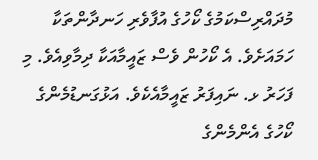މުދައްރިސްކަމުގެ ކޯހުގެ އުފާވެރި ހަނދާންތަކާ ހަމައަށެވެ. އެ ކޯހުން ވެސް ޒައީމާއަކާ ދިމާވިއެވެ. މި ފަހަރު ޅ. ނައިފަރު ޒައީމާއެކެވެ. އަޅުގަނޑުމެންގެ ކޯހުގެ އެންމެންގެ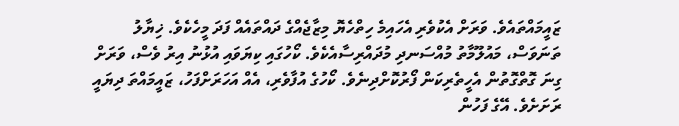ޒައީމައްތައެވެ. ވަރަށް އެކުވެރި އެހައިމެ ހިތްހެޔޮ މިޒާޖެއްގެ ދައްތައެއް ފަދަ މީހެކެވެ. ޚިޔާލު ތަނަވަސް، މައުލޫމާތު މުއްސަނދި މުދައްރިސާއެކެވެ. ކޯހުގައި ކިޔަވައި އުޅުނު އިރު ވެސް، ވަރަށް ގިނަ ގޮތްގޮތުން އެހީތެރިކަން ފޯރުކޮށްދިނެވެ. ކޯހުގެ އުފާވެރި، އެއް އަހަރަށްފަހު، ޒައީމައްތަ ދިޔައީ ރަށަށެވެ. އޭގެ ފަހުން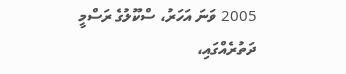2005 ވަނަ އަހަރު، ސްކޫލުގެ ރަސްމީ ދަތުރެއްގައި،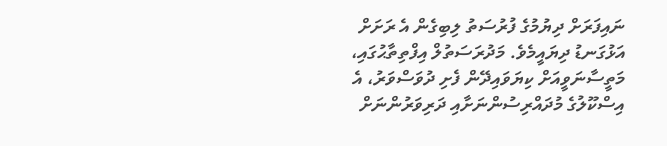ނައިފަރަށް ދިޔުމުގެ ފުރުސަތު ލިބިގެން އެ ރަށަށް އަޅުގަނޑު ދިޔައީމެވެ. މަދުރަސަތުލް އިފްތިތާޙުގައި، މަތީސާނަވީއަށް ކިޔަވައިދޭން ފެށި ދުވަސްވަރު، އެ އިސްކޫލުގެ މުދައްރިސުންނަށާއި ދަރިވަރުންނަށް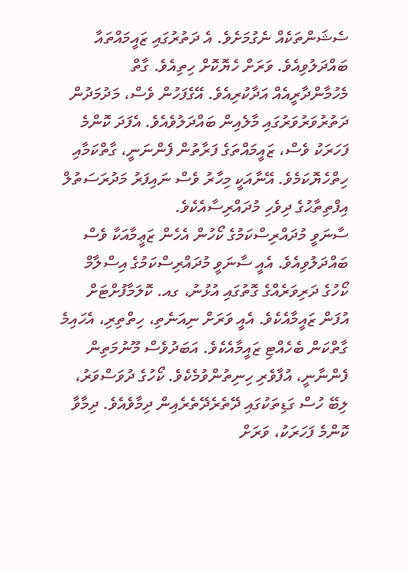ސެޝަންތަކެއް ނެގުމަށެވެ. އެ ދަތުރުގައި ޒައީމައްތައާ ބައްދަލުވިއެވެ. ވަރަށް ހެޔޮކޮށް ހިތިއެވެ. ގާތް މެހުމާންދާރީއެއް އަދާކުރިއެވެ. އޭގެފަހުން ވެސް، މަދުމަދުން ދަތުރުވަރުވަރުގައި މާލެއިން ބައްދަލުވެއެވެ. އެފަދަ ކޮންމެ ފަހަރަކު ވެސް، ޒައީމައްތަގެ ފަރާތުން ފެންނަނީ، ގާތްކަމާއި ހިތްހެޔޮކަމެވެ. އޭނާއަކީ މިހާރު ވެސް ނައިފަރު މަދުރަސަތުލް އިފްތިތާޙުގެ ދިވެހި މުދައްރިސާއެކެވެ.
ސާނަވީ މުދައްރިސްކަމުގެ ކޯހުން އެހެން ޒަޢީމާއަކާ ވެސް ބައްދަލުވިއެވެ. އެއީ ސާނަވީ މުދައްރިސްކަމުގެ އިސްލާމް ކޯހުގެ ދަރިވަރެއްގެ ގޮތުގައި އުޅުނު، ގއ. ކޮލަމާފުށްޓަށް އުފަން ޒައީމާއެކެވެ. އެއީ ވަރަށް ނިއަނެތި، ހިތްތިރި، އެހައިމެ ގާތްކަން ބެހެއްޓި ޒައީމާއެކެވެ. އަބަދުވެސް މޫނުމަތިން ފެންނާނީ، އުފާވެރި ހިނިތުންވުމެކެވެ. ކޯހުގެ ދުވަސްވަރު، ލިބޭ ހުސް ގަޑިތަކުގައި ދޭތެރެދޭތެރެއިން ދިމާވެއެވެ. ދިމާވާ ކޮންމެ ފަހަރަކު، ވަރަށް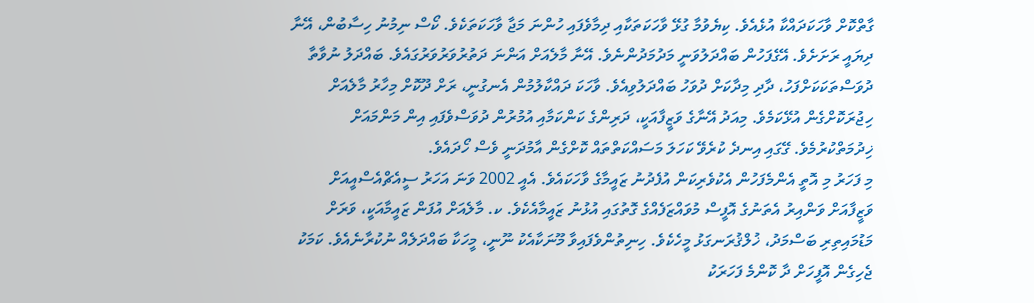ގާތްކޮށް ވާހަކަދައްކާ އުޅެއެވެ. ކިޔެވުމާ ގުޅޭ ވާހަކަތަކާއި ދިމާވެފައި ހުންނަ މަޖާ ވާހަކަތަކެވެ. ކޯސް ނިމުނު ހިސާބުން، އޭނާ ދިޔައީ ރަށަށެވެ. އޭގެފަހުން ބައްދަލުވަނީ މަދުމަދުންނެވެ. އޭނާ މާލެއަށް އަންނަ ދަތުރުވަރުވަރުގައެވެ. ބައްދަލު ނުވާތާ ދުވަސްތަކަކަށްފަހު، ދާދި މިދާކަށް ދުވަހު ބައްދަލުވިއެވެ. ވާހަކަ ދައްކާލުމުން އެނގުނީ، ރަށް ދޫކޮށް މިހާރު މާލެއަށް ހިޖުރަކޮށްގެން އުޅޭކަމެވެ. މިއަދު އޭނާގެ ވަޒީފާއަކީ، ދަރިންގެ ކަންކަމާއި އުމުރުން ދުވަސްވެފައި އިން މަންމައަށް ޚިދުމަތްކުރުމެވެ. ގޭގައި އިނދެ ކުރެވޭ ކަހަލަ މަސައްކަތްތައް ކޮށްގެން އާމުދަނީ ވެސް ހޯދައެވެ.
މި ފަހަރު މި އޮތީ އެންމެފަހުން އެކުވެރިކަން އުފެދުނު ޒައީމާގެ ވާހަކައެވެ. އެއީ 2002 ވަނަ އަހަރު ސީއެޗްއެސްއީއަށް ވަޒީފާއަށް ވަންއިރު އެތަނުގެ އޮފީސް މުވައްޒަފެއްގެ ގޮތުގައި އުޅުނު ޒައީމާއެކެވެ. ކ. މާލެއަށް އުފަން ޒައީމާއަކީ، ވަރަށް މަޑުމައިތިރި ބަސްމަދު، ޚުލްޤުރަނގަޅު މީހެކެވެ. ހިނިތުންވެފައިވާ މޫނަކާއެކު ނޫނީ، މީހަކާ ބައްދަލެއް ނުކުރާނެއެވެ. ކަމަކު ޖެހިގެން އޮފީހަށް ދާ ކޮންމެ ފަހަރަކު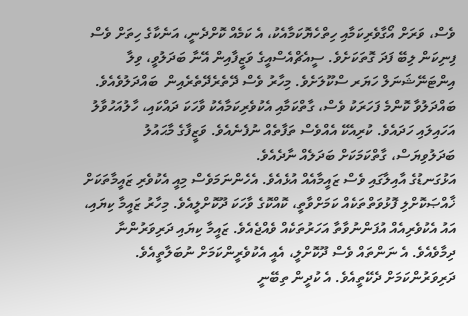ވެސް، ވަރަށް އޯގާވެރިކަމާއި ހިތްހެޔޮކަމާއެކު، އެ ކަމެއް ކޮށްދެނީ، އަނެކާގެ ހިތަށް ވެސް ފިނިކަން ލިބޭ ފަދަ ގޮތަކަށެވެ. ސީއެޗްއެސްއީގެ ވަޒީފާއިން އޭނާ ބަދަލުވީ، ވިލާ އިންޓަނޭޝަނަލް ހަޔަރ ސްކޫލަށެވެ. މިހާރު ވެސް ދޭތެރެދޭތެރެއިން  ބައްދަލުވެއެވެ. ބައްދަލުވާ ކޮންމެ ފަހަރަކު ވެސް، ގާތްކަމާއި އެކުވެރިކަމާއެކު ވާހަކަ ދައްކައި، ހާލުއަހުވާލު އަހައިލައި ހަދައެވެ. ކުރިއެކޭ އެއްވެސް ތަފާތެއް ނުފެނެއެވެ. ވަޒީފާގެ މާޙައުލު ބަދަލުވިޔަސް، ގާތްކަމަކަށް ބަދަލެއް ނާދެއެވެ.
އަޅުގަނޑުގެ އާއިލާގައި ވެސް ޒައީމާއެއް އުޅެއެވެ. އެހެންނަމަވެސް މިއީ އެކުވެރި ޒައީމާތަކަށް ޚާއްޞަކޮށްލި ފޮޅުވަތްތަކެއް ކަމަށްވާތީ، ކޮއްކޮގެ ވާހަކަ ދޫކޮށްލީއެވެ. މިހާރު ޒައީމާ ކިޔައި، އައު އެކުވެރިއެއް އުފަންނުވާތާ އަހަރުތަކެއް ވެއްޖެއެވެ. ޒައީމާ ކިޔައި ދަރިވަރުންނާ ދިމާވެއެވެ. އެ ނަންތައް ވެސް ދޫކޮށްލީ، އެއީ އެކުވެރީންކަމަށް ނުބަލާތީއެވެ. ދަރިވަރުންކަމަށް ދެކޭތީއެވެ. އެ ކުދީން ތިބޭނީ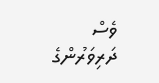ވެސް ދަރިވަރުންގެ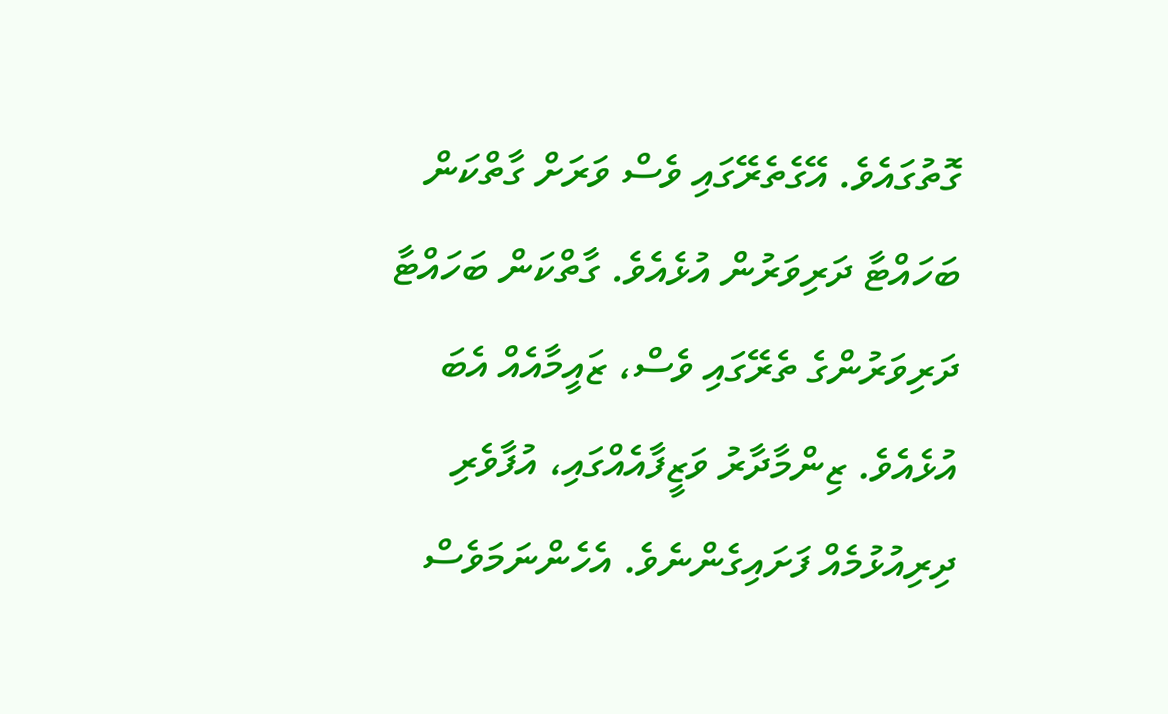ގޮތުގައެވެ. އޭގެތެރޭގައި ވެސް ވަރަށް ގާތްކަން ބަހައްޓާ ދަރިވަރުން އުޅެއެވެ. ގާތްކަން ބަހައްޓާ ދަރިވަރުންގެ ތެރޭގައި ވެސް، ޒައީމާއެއް އެބަ އުޅެއެވެ. ޒިންމާދާރު ވަޒީފާއެއްގައި، އުފާވެރި ދިރިއުޅުމެއް ފަށައިގެންނެވެ. އެހެންނަމަވެސް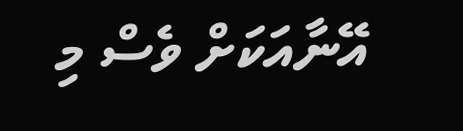އޭނާއަކަށް ވެސް މި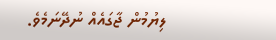ލިޔުމުން ޖާގައެއް ނުދޭނަމެވެ.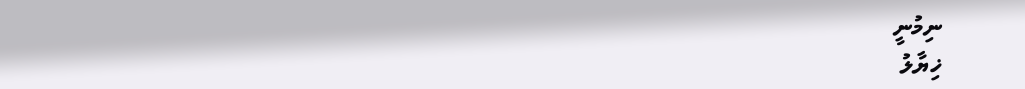ނިމުނީ
ޚިޔާލު